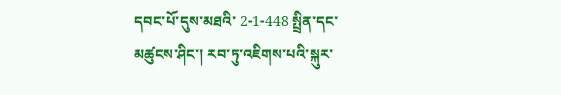དབང་པོ་དུས་མཐའི་ 2-1-448 སྤྲིན་དང་མཚུངས་ཤིང་། རབ་ཏུ་འཇིགས་པའི་སྐུར་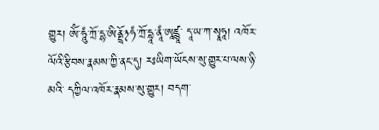གྱུར། ༀ་ཧཱུཾ་ཀྲོ་དྷ་ཨིནྡྲོ྅ཧཾ་ཀྲོ་དྷཱ་ནཱཾ་ཨཱཛྙཱ་ དཱ་ཡ་ཀ་སྭཱཧཱ། འཁོར་ལོའི་རྩིབས་རྣམས་ཀྱི་ནང་དུ། རཿཡིག་ཡོངས་སུ་གྱུར་པ་ལས་ཉི་མའི་ དཀྱིལ་འཁོར་རྣམས་སུ་གྱུར། བདག་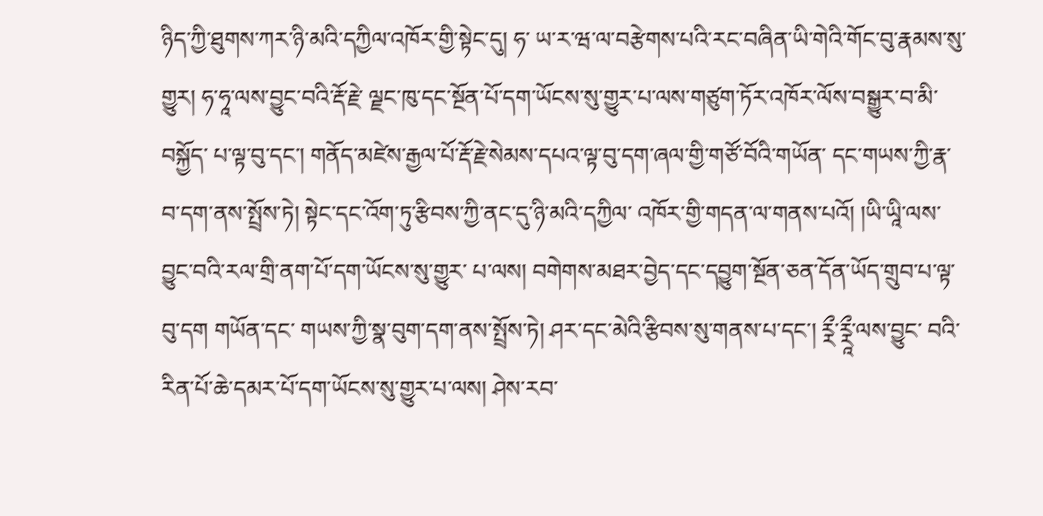ཉིད་ཀྱི་ཐུགས་ཀར་ཉི་མའི་དཀྱིལ་འཁོར་གྱི་སྟེང་དུ། ཧ་ ཡ་ར་ཝ་ལ་བརྩེགས་པའི་རང་བཞིན་ཡི་གེའི་གོང་བུ་རྣམས་སུ་གྱུར། ཧ་ཧཱ་ལས་བྱུང་བའི་རྡོ་རྗེ་ ལྗང་ཁུ་དང་སྔོན་པོ་དག་ཡོངས་སུ་གྱུར་པ་ལས་གཙུག་ཏོར་འཁོར་ལོས་བསྒྱུར་བ་མི་བསྐྱོད་ པ་ལྟ་བུ་དང་། གནོད་མཛེས་རྒྱལ་པོ་རྡོ་རྗེ་སེམས་དཔའ་ལྟ་བུ་དག་ཞལ་གྱི་གཙོ་བོའི་གཡོན་ དང་གཡས་ཀྱི་རྣ་བ་དག་ནས་སྤྲོས་ཏེ། སྟེང་དང་འོག་ཏུ་རྩིབས་ཀྱི་ནང་དུ་ཉི་མའི་དཀྱིལ་ འཁོར་གྱི་གདན་ལ་གནས་པའོ། །ཡི་ཡཱི་ལས་བྱུང་བའི་རལ་གྲི་ནག་པོ་དག་ཡོངས་སུ་གྱུར་ པ་ལས། བགེགས་མཐར་བྱེད་དང་དབྱུག་སྔོན་ཅན་དོན་ཡོད་གྲུབ་པ་ལྟ་བུ་དག གཡོན་དང་ གཡས་ཀྱི་སྣ་བུག་དག་ནས་སྤྲོས་ཏེ། ཤར་དང་མེའི་རྩིབས་སུ་གནས་པ་དང་། ཪྼྀ་ཪྼཱྀ་ལས་བྱུང་ བའི་རིན་པོ་ཆེ་དམར་པོ་དག་ཡོངས་སུ་གྱུར་པ་ལས། ཤེས་རབ་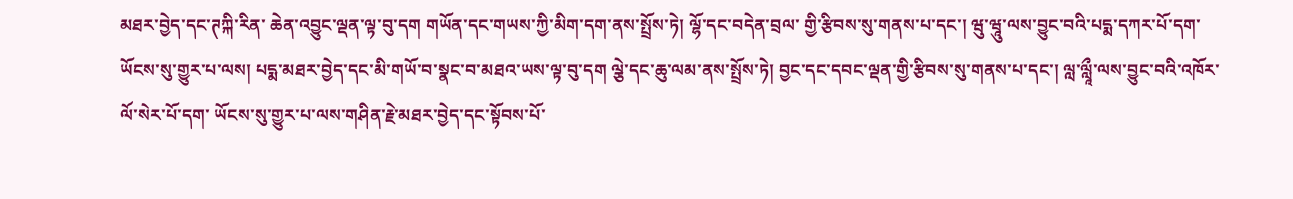མཐར་བྱེད་དང་ཊཀྐི་རིན་ ཆེན་འབྱུང་ལྡན་ལྟ་བུ་དག གཡོན་དང་གཡས་ཀྱི་མིག་དག་ནས་སྤྲོས་ཏེ། ལྷོ་དང་བདེན་བྲལ་ གྱི་རྩིབས་སུ་གནས་པ་དང་། ཝུ་ཝཱུ་ལས་བྱུང་བའི་པདྨ་དཀར་པོ་དག་ཡོངས་སུ་གྱུར་པ་ལས། པདྨ་མཐར་བྱེད་དང་མི་གཡོ་བ་སྣང་བ་མཐའ་ཡས་ལྟ་བུ་དག ལྕེ་དང་ཆུ་ལམ་ནས་སྤྲོས་ཏེ། བྱང་དང་དབང་ལྡན་གྱི་རྩིབས་སུ་གནས་པ་དང་། ལླ་ལླཱྀ་ལས་བྱུང་བའི་འཁོར་ལོ་སེར་པོ་དག་ ཡོངས་སུ་གྱུར་པ་ལས་གཤིན་རྗེ་མཐར་བྱེད་དང་སྟོབས་པོ་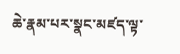ཆེ་རྣམ་པར་སྣང་མཛད་ལྟ་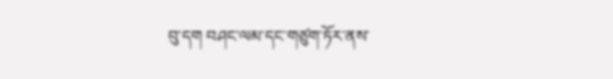བུ་དག བཤང་ལམ་དང་གཙུག་ཏོར་ནས་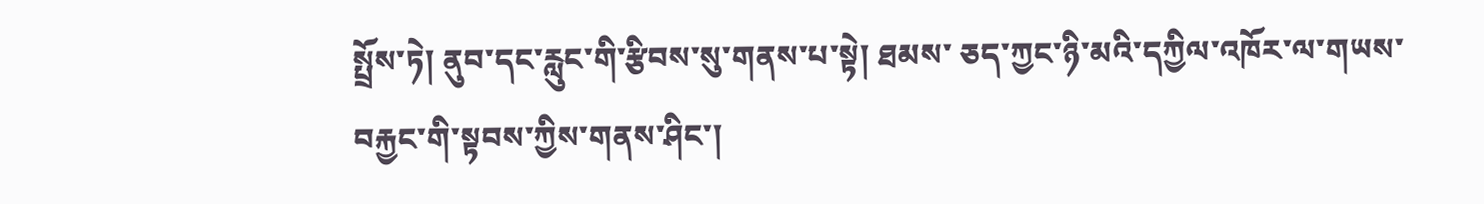སྤྲོས་ཏེ། ནུབ་དང་རླུང་གི་རྩིབས་སུ་གནས་པ་སྟེ། ཐམས་ ཅད་ཀྱང་ཉི་མའི་དཀྱིལ་འཁོར་ལ་གཡས་བརྐྱང་གི་སྟབས་ཀྱིས་གནས་ཤིང་།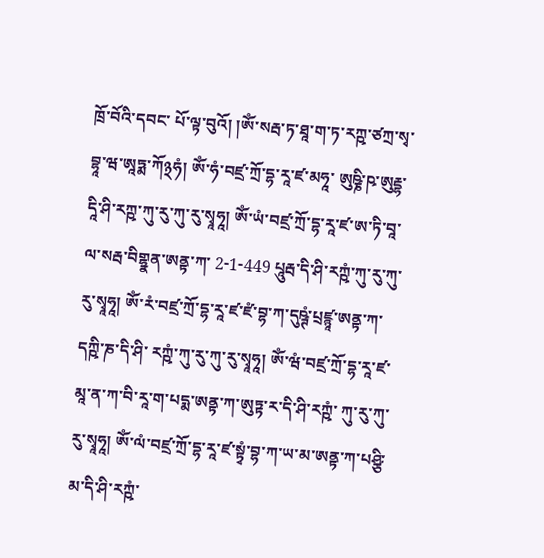ཁྲོ་བོའི་དབང་ པོ་ལྟ་བུའོ། །ༀ་སརྦ་ཏ་ཐཱ་ག་ཏ་རཀྵ་ཙཀྲ་སྭ་བྷཱ་ཝ་ཨཱཏྨ་ཀོ྅ཧཾ། ༀ་ཧཾ་བཛྲ་ཀྲོ་དྷ་རཱ་ཛ་མཧཱ་ ཨུཥྞི་ཥ་ཨུརྡྷ་དཱི་ཤི་རཀྵ་ཀུ་རུ་ཀུ་རུ་སྭཱཧཱ། ༀ་ཡཾ་བཛྲ་ཀྲོ་དྷ་རཱ་ཛ་ཨ་ཏི་བཱ་ལ་སརྦ་བིགྷྣན་ཨནྟ་ཀ་ 2-1-449 པཱུརྦ་དི་ཤི་རཀྵཾ་ཀུ་རུ་ཀུ་རུ་སྭཱཧཱ། ༀ་རཾ་བཛྲ་ཀྲོ་དྷ་རཱ་ཛ་ཛཾ་བྷ་ཀ་དུཥྚཾ་པྲཛྙཱ་ཨནྟ་ཀ་དཀྵི་ཎ་དི་ཤི་ རཀྵཾ་ཀུ་རུ་ཀུ་རུ་སྭཱཧཱ། ༀ་ཝཾ་བཛྲ་ཀྲོ་དྷ་རཱ་ཛ་མཱ་ན་ཀ་བི་རཱ་ག་པདྨ་ཨནྟ་ཀ་ཨུཏྟ་ར་དི་ཤི་རཀྵཾ་ ཀུ་རུ་ཀུ་རུ་སྭཱཧཱ། ༀ་ལཾ་བཛྲ་ཀྲོ་དྷ་རཱ་ཛ་སྟྭཾ་བྷ་ཀ་ཡ་མ་ཨནྟ་ཀ་པཤྩི་མ་དི་ཤི་རཀྵཾ་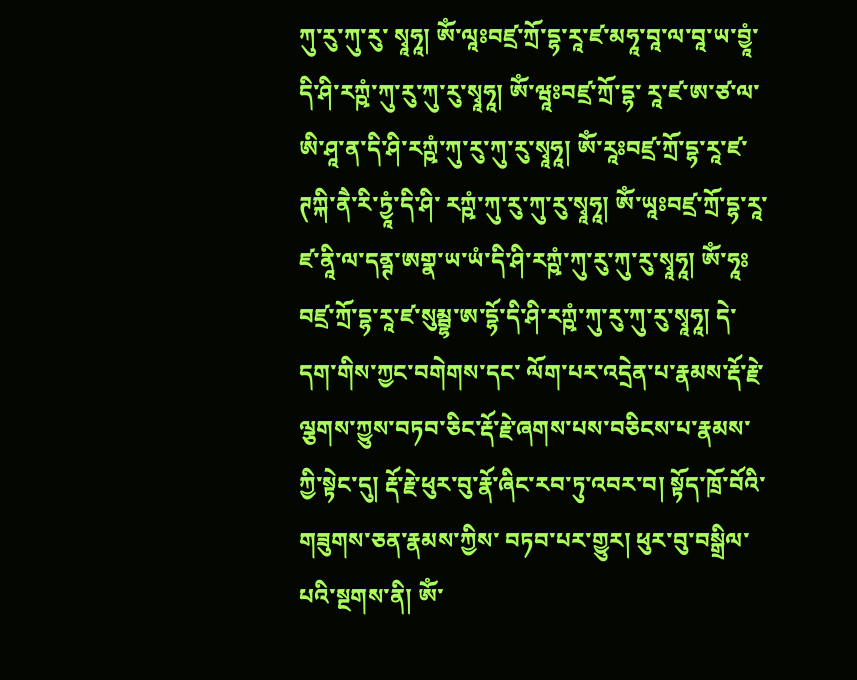ཀུ་རུ་ཀུ་རུ་ སྭཱཧཱ། ༀ་ལཱཿབཛྲ་ཀྲོ་དྷ་རཱ་ཛ་མཧཱ་བཱ་ལ་བཱ་ཡ་བྱཱཾ་དི་ཤི་རཀྵཾ་ཀུ་རུ་ཀུ་རུ་སྭཱཧཱ། ༀ་ཝཱཿབཛྲ་ཀྲོ་དྷ་ རཱ་ཛ་ཨ་ཙ་ལ་ཨི་ཤཱ་ན་དི་ཤི་རཀྵཾ་ཀུ་རུ་ཀུ་རུ་སྭཱཧཱ། ༀ་རཱཿབཛྲ་ཀྲོ་དྷ་རཱ་ཛ་ཊཀྐི་ནཻ་རི་ཏྱཱཾ་དི་ཤི་ རཀྵཾ་ཀུ་རུ་ཀུ་རུ་སྭཱཧཱ། ༀ་ཡཱཿབཛྲ་ཀྲོ་དྷ་རཱ་ཛ་ནཱི་ལ་དནྚ་ཨགྣ་ཡ་ཡཾ་དི་ཤི་རཀྵཾ་ཀུ་རུ་ཀུ་རུ་སྭཱཧཱ། ༀ་ཧཱཿབཛྲ་ཀྲོ་དྷ་རཱ་ཛ་སུམྦྷ་ཨ་དྷོ་དི་ཤི་རཀྵཾ་ཀུ་རུ་ཀུ་རུ་སྭཱཧཱ། དེ་དག་གིས་ཀྱང་བགེགས་དང་ ལོག་པར་འདྲེན་པ་རྣམས་རྡོ་རྗེ་ལྕགས་ཀྱུས་བཏབ་ཅིང་རྡོ་རྗེ་ཞགས་པས་བཅིངས་པ་རྣམས་ ཀྱི་སྟེང་དུ། རྡོ་རྗེ་ཕུར་བུ་རྣོ་ཞིང་རབ་ཏུ་འབར་བ། སྟོད་ཁྲོ་བོའི་གཟུགས་ཅན་རྣམས་ཀྱིས་ བཏབ་པར་གྱུར། ཕུར་བུ་བསྒྲིལ་པའི་སྔགས་ནི། ༀ་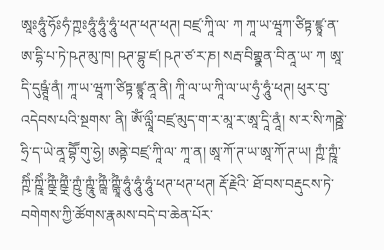ཨཱཿཧཱུཾ་ཧོཿཧཾ་ཀྵཿཧཱུཾ་ཧཱུཾ་ཧཱུཾ་ཕཊ་ཕཊ་ཕཊ། བཛྲ་ཀཱི་ལ་ ཀ ཀཱ་ཡ་ཝཱཀ་ཙིཏྟ་ཛྙཱ་ན་ཨ་དྷི་པ་ཏེ་ཥཊ་མུ་ཁ། ཥཊ་བྷུ་ཛ། ཥཊ་ཙ་ར་ཎ། སརྦ་བིགྷྣན་བི་ནཱ་ཡ་ ཀ ཨཱ་དི་དུཥྚཱཾ་ནཾ། ཀཱ་ཡ་ཝཱཀ་ཙིཏྟ་ཛྙཱ་ནཱ་ནི། ཀཱི་ལ་ཡ་ཀཱི་ལ་ཡ་ཧུཾ་ཧཱུཾ་ཕཊ། ཕུར་བུ་འདེབས་པའི་སྔགས་ ནི། ༀ་ལླཱྀ་བཛྲ་མུད་ག་ར་མཱ་ར་ཨཱ་དཱི་ནཱཾ། ས་ར་སི་ཀནྛེ་ཧྲི་ད་ཡེ་ནཱ་བྷཽ་གུ་ཧྱེ། ཨནྟེ་བཛྲ་ཀཱི་ལ་ ཀཱ་ན། ཨཱ་ཀོ་ཊ་ཡ་ཨཱ་ཀོ་ཊ་ཡ། ཀྵཾ་ཀྵཱཾ་ཀྵིཾ་ཀྵཱིཾ་ཀྵྼྀཾ་ཀྵྼྀཾ་ཀྵུཾ་ཀྵཱུཾ་ཀྵླྀཾ་ཀྵླཱྀཾ་ཧཱུཾ་ཧཱུཾ་ཧཱུཾ་ཕཊ་ཕཊ་ཕཊ། རྡོ་རྗེའི་ ཐོ་བས་བརྡུངས་ཏེ་བགེགས་ཀྱི་ཚོགས་རྣམས་བདེ་བ་ཆེན་པོར་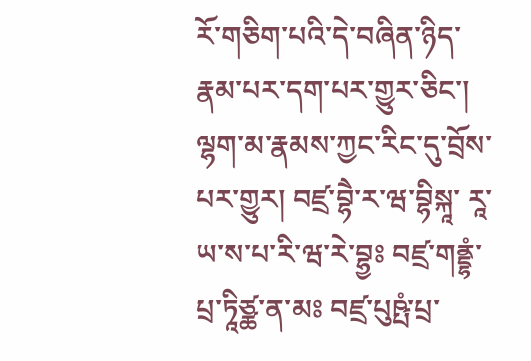རོ་གཅིག་པའི་དེ་བཞིན་ཉིད་ རྣམ་པར་དག་པར་གྱུར་ཅིང་། ལྷག་མ་རྣམས་ཀྱང་རིང་དུ་བྲོས་པར་གྱུར། བཛྲ་བྷཻ་ར་ཝ་བྷིསྐཱ་ རཱ་ཡ་ས་པ་རི་ཝ་རེ་བྷྱཿ བཛྲ་གནྡྷཾ་པྲ་ཏཱིཙྪ་ན་མཿ བཛྲ་པུཥྤཾ་པྲ་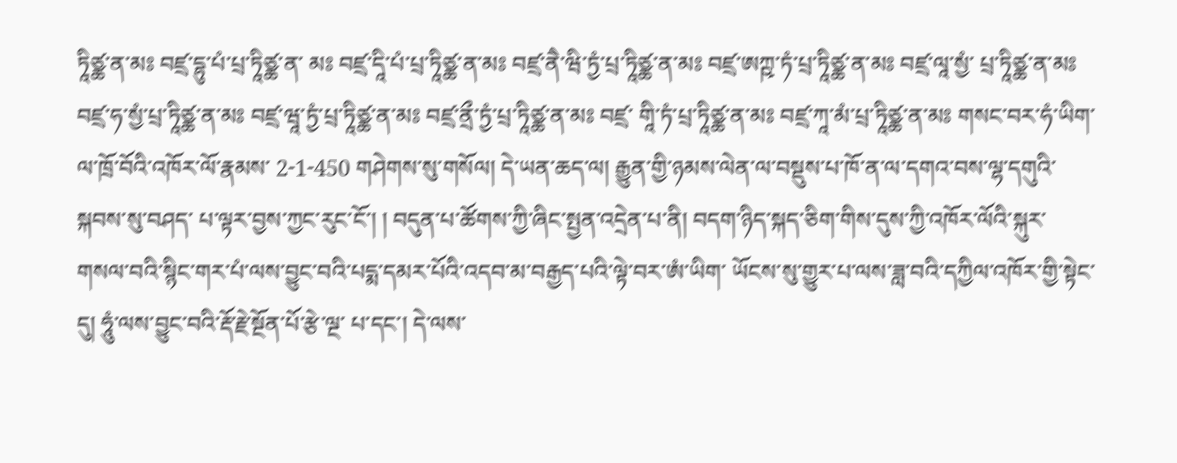ཏཱིཙྪ་ན་མཿ བཛྲ་དྷུ་པཾ་པྲ་ཏཱིཙྪ་ན་ མཿ བཛྲ་དཱི་པཾ་པྲ་ཏཱིཙྪ་ན་མཿ བཛྲ་ནཻ་ཝི་ཏྱཾ་པྲ་ཏཱིཙྪ་ན་མཿ བཛྲ་ཨཀྵ་ཏཾ་པྲ་ཏཱིཙྪ་ན་མཿ བཛྲ་ལཱ་སྱཾ་ པྲ་ཏཱིཙྪ་ན་མཿ བཛྲ་ཧ་སྱཾ་པྲ་ཏཱིཙྪ་ན་མཿ བཛྲ་ཝཱ་ཏྱཾ་པྲ་ཏཱིཙྪ་ན་མཿ བཛྲ་ནྲྀ་ཏྱཾ་པྲ་ཏཱིཙྪ་ན་མཿ བཛྲ་ གཱི་ཏཾ་པྲ་ཏཱིཙྪ་ན་མཿ བཛྲ་ཀཱ་མཾ་པྲ་ཏཱིཙྪ་ན་མཿ གསང་བར་ཧཾ་ཡིག་ལ་ཁྲོ་བོའི་འཁོར་ལོ་རྣམས་ 2-1-450 གཤེགས་སུ་གསོལ། དེ་ཡན་ཆད་ལ། རྒྱུན་གྱི་ཉམས་ལེན་ལ་བསྡུས་པ་ཁོ་ན་ལ་དགའ་བས་ལྷ་དགུའི་སྐབས་སུ་བཤད་ པ་ལྟར་བྱས་ཀྱང་རུང་ངོ་། ། བདུན་པ་ཚོགས་ཀྱི་ཞིང་སྤྱན་འདྲེན་པ་ནི། བདག་ཉིད་སྐད་ཅིག་གིས་དུས་ཀྱི་འཁོར་ལོའི་སྐུར་ གསལ་བའི་སྙིང་གར་པཾ་ལས་བྱུང་བའི་པདྨ་དམར་པོའི་འདབ་མ་བརྒྱད་པའི་ལྟེ་བར་ཨཾ་ཡིག་ ཡོངས་སུ་གྱུར་པ་ལས་ཟླ་བའི་དཀྱིལ་འཁོར་གྱི་སྟེང་དུ། ཧཱུཾ་ལས་བྱུང་བའི་རྡོ་རྗེ་སྔོན་པོ་རྩེ་ལྔ་ པ་དང་། དེ་ལས་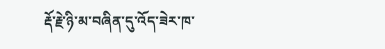རྡོ་རྗེ་ཉི་མ་བཞིན་དུ་འོད་ཟེར་ཁ་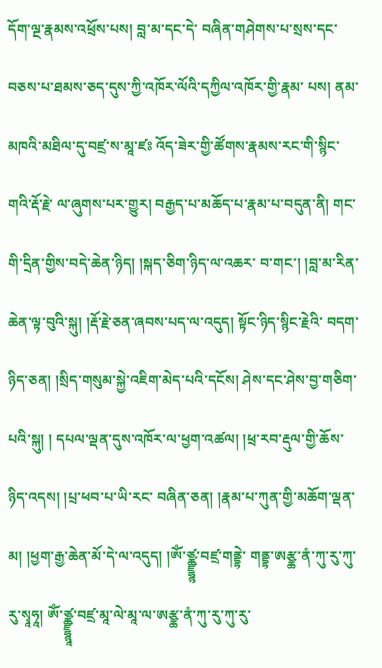དོག་ལྔ་རྣམས་འཕྲོས་པས། བླ་མ་དང་དེ་ བཞིན་གཤེགས་པ་སྲས་དང་བཅས་པ་ཐམས་ཅད་དུས་ཀྱི་འཁོར་ལོའི་དཀྱིལ་འཁོར་གྱི་རྣམ་ པས། ནམ་མཁའི་མཐིལ་དུ་བཛྲ་ས་མཱ་ཛཿ འོད་ཟེར་གྱི་ཚོགས་རྣམས་རང་གི་སྙིང་གའི་རྡོ་རྗེ་ ལ་ཞུགས་པར་གྱུར། བརྒྱད་པ་མཆོད་པ་རྣམ་པ་བདུན་ནི། གང་གི་དྲིན་གྱིས་བདེ་ཆེན་ཉིད། །སྐད་ཅིག་ཉིད་ལ་འཆར་ བ་གང་། །བླ་མ་རིན་ཆེན་ལྟ་བུའི་སྐུ། །རྡོ་རྗེ་ཅན་ཞབས་པད་ལ་འདུད། སྟོང་ཉིད་སྙིང་རྗེའི་ བདག་ཉིད་ཅན། །སྲིད་གསུམ་སྐྱེ་འཇིག་མེད་པའི་དངོས། ཤེས་དང་ཤེས་བྱ་གཅིག་པའི་སྐུ། ། དཔལ་ལྡན་དུས་འཁོར་ལ་ཕྱག་འཚལ། །ཕྲ་རབ་རྡུལ་གྱི་ཆོས་ཉིད་འདས། །པྲ་ཕབ་པ་ཡི་རང་ བཞིན་ཅན། །རྣམ་པ་ཀུན་གྱི་མཆོག་ལྡན་མ། །ཕྱག་རྒྱ་ཆེན་མོ་དེ་ལ་འདུད། །ༀ་ཙྪྫྷྙ་བཛྲ་གནྡྷེ་ གནྡྷ་ཨརྩྪ་ནཾ་ཀུ་རུ་ཀུ་རུ་སྭཱཧཱ། ༀ་ཙྪྫྷྙཱ་བཛྲ་མཱ་ལེ་མཱ་ལ་ཨརྩྪ་ནཾ་ཀུ་རུ་ཀུ་རུ་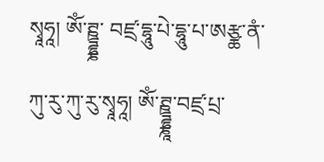སྭཱཧཱ། ༀ་ཊྛྜྷྞ་ བཛྲ་དྷཱུ་པེ་དྷཱུ་པ་ཨརྩྪ་ནཾ་ཀུ་རུ་ཀུ་རུ་སྭཱཧཱ། ༀ་ཊྛྜྷྞཱ་བཛྲ་པྲ་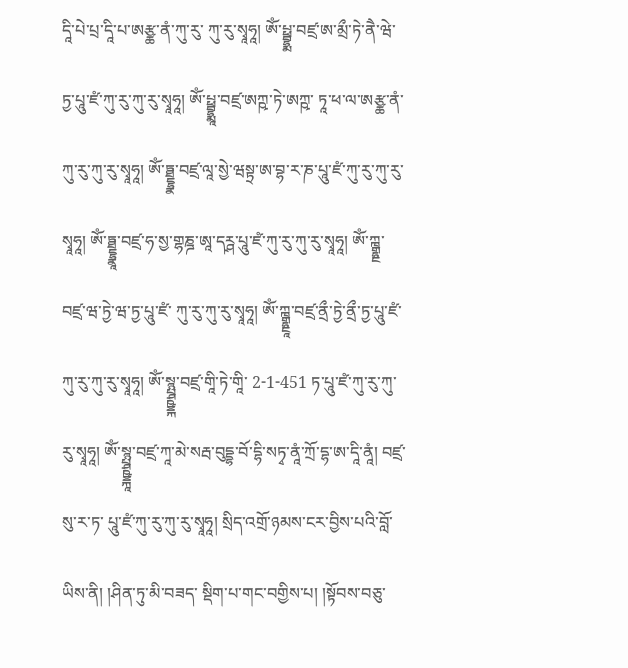དཱི་པེ་པྲ་དཱི་པ་ཨརྩྪ་ནཾ་ཀུ་རུ་ ཀུ་རུ་སྭཱཧཱ། ༀ་པྥྦྷྨ་བཛྲ་ཨ་མྲྀ་ཏེ་ནཻ་ཝེ་ཏྱ་པཱུ་ཛཾ་ཀུ་རུ་ཀུ་རུ་སྭཱཧཱ། ༀ་པྥྦྷྨཱ་བཛྲ་ཨཀྵ་ཏེ་ཨཀྵ་ ཏཱ་ཕ་ལ་ཨརྩྪ་ནཾ་ཀུ་རུ་ཀུ་རུ་སྭཱཧཱ། ༀ་ཏྠྡྷྣ་བཛྲ་ལཱ་སྱེ་ཝསྟྲ་ཨ་བྷ་ར་ཎ་པཱུ་ཛཾ་ཀུ་རུ་ཀུ་རུ་ སྭཱཧཱ། ༀ་ཏྠྡྷྣཱ་བཛྲ་ཧ་སྱ་གྷཎྜ་ཨཱ་དཪྴ་པཱུ་ཛཾ་ཀུ་རུ་ཀུ་རུ་སྭཱཧཱ། ༀ་ཀྑྒྷྔ་བཛྲ་ཝ་ཏྱེ་ཝ་ཏྱ་པཱུ་ཛཾ་ ཀུ་རུ་ཀུ་རུ་སྭཱཧཱ། ༀ་ཀྑྒྷྔཱ་བཛྲ་ནྲྀ་ཏྱེ་ནྲྀ་ཏྱ་པཱུ་ཛཾ་ཀུ་རུ་ཀུ་རུ་སྭཱཧཱ། ༀ་སྙྤྴྵྍྐ་བཛྲ་གཱི་ཏེ་གཱི་ 2-1-451 ཏ་པཱུ་ཛཾ་ཀུ་རུ་ཀུ་རུ་སྭཱཧཱ། ༀ་སྙྤྴྵྍྐཱ་བཛྲ་ཀཱ་མེ་སརྦ་བུདྡྷ་བོ་དྷི་སཏྭ་ནཱཾ་ཀྲོ་དྷ་ཨ་དཱི་ནཱཾ། བཛྲ་སུ་ར་ཏ་ པཱུ་ཛཾ་ཀུ་རུ་ཀུ་རུ་སྭཱཧཱ། སྲིད་འགྲོ་ཉམས་ངར་བྱིས་པའི་བློ་ཡིས་ནི། །ཤིན་ཏུ་མི་བཟད་ སྡིག་པ་གང་བགྱིས་པ། །སྟོབས་བཅུ་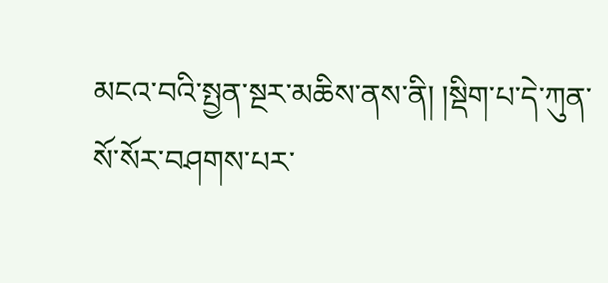མངའ་བའི་སྤྱན་སྔར་མཆིས་ནས་ནི། །སྡིག་པ་དེ་ཀུན་ སོ་སོར་བཤགས་པར་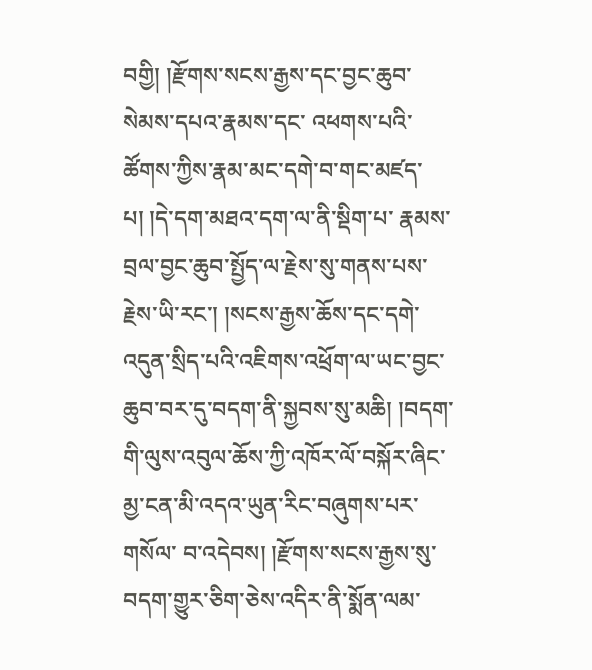བགྱི། །རྫོགས་སངས་རྒྱས་དང་བྱང་ཆུབ་སེམས་དཔའ་རྣམས་དང་ འཕགས་པའི་ཚོགས་ཀྱིས་རྣམ་མང་དགེ་བ་གང་མཛད་པ། །དེ་དག་མཐའ་དག་ལ་ནི་སྡིག་པ་ རྣམས་བྲལ་བྱང་ཆུབ་སྤྱོད་ལ་རྗེས་སུ་གནས་པས་རྗེས་ཡི་རང་། །སངས་རྒྱས་ཆོས་དང་དགེ་ འདུན་སྲིད་པའི་འཇིགས་འཕྲོག་ལ་ཡང་བྱང་ཆུབ་བར་དུ་བདག་ནི་སྐྱབས་སུ་མཆི། །བདག་ གི་ལུས་འབུལ་ཆོས་ཀྱི་འཁོར་ལོ་བསྐོར་ཞིང་མྱ་ངན་མི་འདའ་ཡུན་རིང་བཞུགས་པར་གསོལ་ བ་འདེབས། །རྫོགས་སངས་རྒྱས་སུ་བདག་གྱུར་ཅིག་ཅེས་འདིར་ནི་སྨོན་ལམ་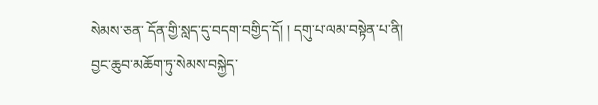སེམས་ཅན་ དོན་གྱི་སླད་དུ་བདག་བགྱིད་དོ། ། དགུ་པ་ལམ་བསྟེན་པ་ནི། བྱང་ཆུབ་མཆོག་ཏུ་སེམས་བསྐྱེད་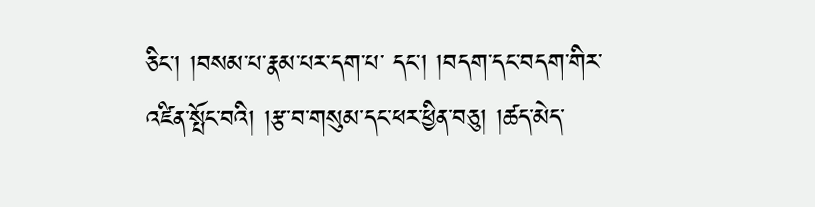ཅིང་། །བསམ་པ་རྣམ་པར་དག་པ་ དང་། །བདག་དང་བདག་གིར་འཛིན་སྤོང་བའི། །རྩ་བ་གསུམ་དང་ཕར་ཕྱིན་བཅུ། །ཚད་མེད་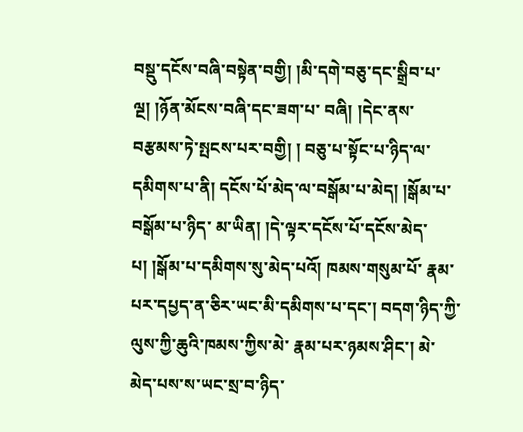བསྡུ་དངོས་བཞི་བསྟེན་བགྱི། །མི་དགེ་བཅུ་དང་སྒྲིབ་པ་ལྔ། །ཉོན་མོངས་བཞི་དང་ཟག་པ་ བཞི། །དེང་ནས་བརྩམས་ཏེ་སྤངས་པར་བགྱི། ། བཅུ་པ་སྟོང་པ་ཉིད་ལ་དམིགས་པ་ནི། དངོས་པོ་མེད་ལ་བསྒོམ་པ་མེད། །སྒོམ་པ་བསྒོམ་པ་ཉིད་ མ་ཡིན། །དེ་ལྟར་དངོས་པོ་དངོས་མེད་པ། །སྒོམ་པ་དམིགས་སུ་མེད་པའོ། ཁམས་གསུམ་པོ་ རྣམ་པར་དཔྱད་ན་ཅིར་ཡང་མི་དམིགས་པ་དང་། བདག་ཉིད་ཀྱི་ལུས་ཀྱི་ཆུའི་ཁམས་ཀྱིས་མེ་ རྣམ་པར་ཉམས་ཤིང་། མེ་མེད་པས་ས་ཡང་སྲ་བ་ཉིད་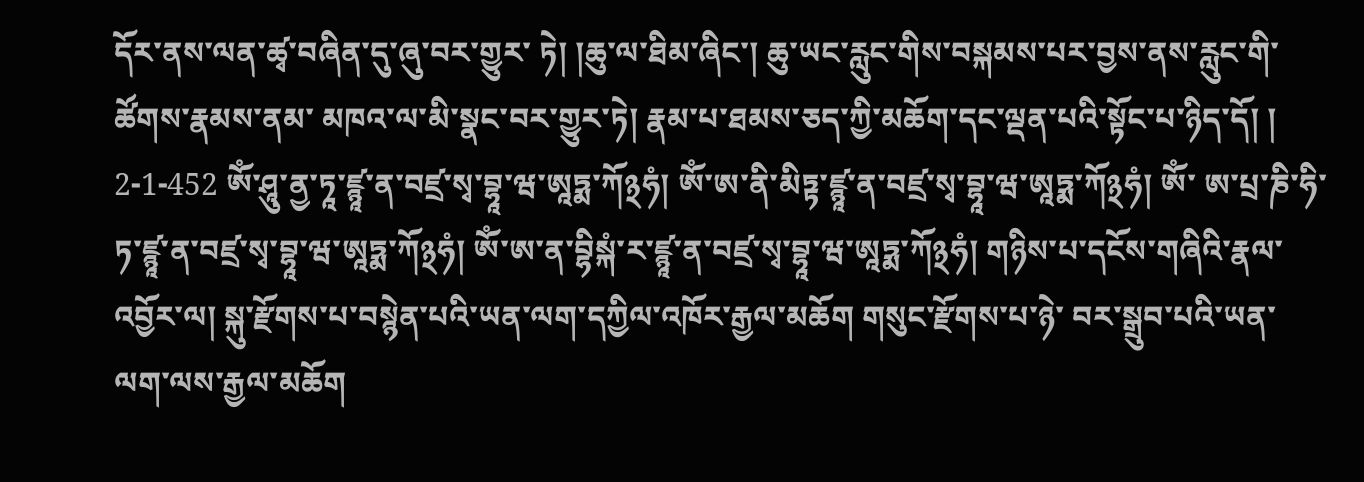དོར་ནས་ལན་ཚྭ་བཞིན་དུ་ཞུ་བར་གྱུར་ ཏེ། །ཆུ་ལ་ཐིམ་ཞིང་། ཆུ་ཡང་རླུང་གིས་བསྐམས་པར་བྱས་ནས་རླུང་གི་ཚོགས་རྣམས་ནམ་ མཁའ་ལ་མི་སྣང་བར་གྱུར་ཏེ། རྣམ་པ་ཐམས་ཅད་ཀྱི་མཆོག་དང་ལྡན་པའི་སྟོང་པ་ཉིད་དོ། ། 2-1-452 ༀ་ཤཱུ་ནྱ་ཏཱ་ཛྙཱ་ན་བཛྲ་སྭ་བྷཱ་ཝ་ཨཱཏྨ་ཀོ྅ཧཾ། ༀ་ཨ་ནི་མིཏྟ་ཛྙཱ་ན་བཛྲ་སྭ་བྷཱ་ཝ་ཨཱཏྨ་ཀོ྅ཧཾ། ༀ་ ཨ་པྲ་ཎི་ཧི་ཏ་ཛྙཱ་ན་བཛྲ་སྭ་བྷཱ་ཝ་ཨཱཏྨ་ཀོ྅ཧཾ། ༀ་ཨ་ན་བྷིསྐཾ་ར་ཛྙཱ་ན་བཛྲ་སྭ་བྷཱ་ཝ་ཨཱཏྨ་ཀོ྅ཧཾ། གཉིས་པ་དངོས་གཞིའི་རྣལ་འབྱོར་ལ། སྐུ་རྫོགས་པ་བསྙེན་པའི་ཡན་ལག་དཀྱིལ་འཁོར་རྒྱལ་མཆོག གསུང་རྫོགས་པ་ཉེ་ བར་སྒྲུབ་པའི་ཡན་ལག་ལས་རྒྱལ་མཆོག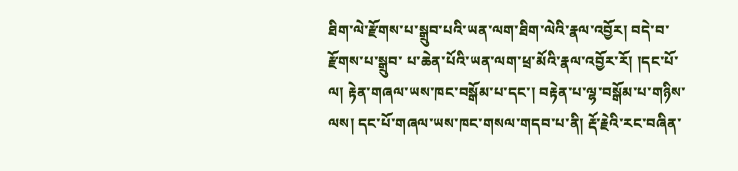ཐིག་ལེ་རྫོགས་པ་སྒྲུབ་པའི་ཡན་ལག་ཐིག་ལེའི་རྣལ་འབྱོར། བདེ་བ་རྫོགས་པ་སྒྲུབ་ པ་ཆེན་པོའི་ཡན་ལག་ཕྲ་མོའི་རྣལ་འབྱོར་རོ། །དང་པོ་ལ། རྟེན་གཞལ་ཡས་ཁང་བསྒོམ་པ་དང་། བརྟེན་པ་ལྷ་བསྒོམ་པ་གཉིས་ ལས། དང་པོ་གཞལ་ཡས་ཁང་གསལ་གདབ་པ་ནི། རྡོ་རྗེའི་རང་བཞིན་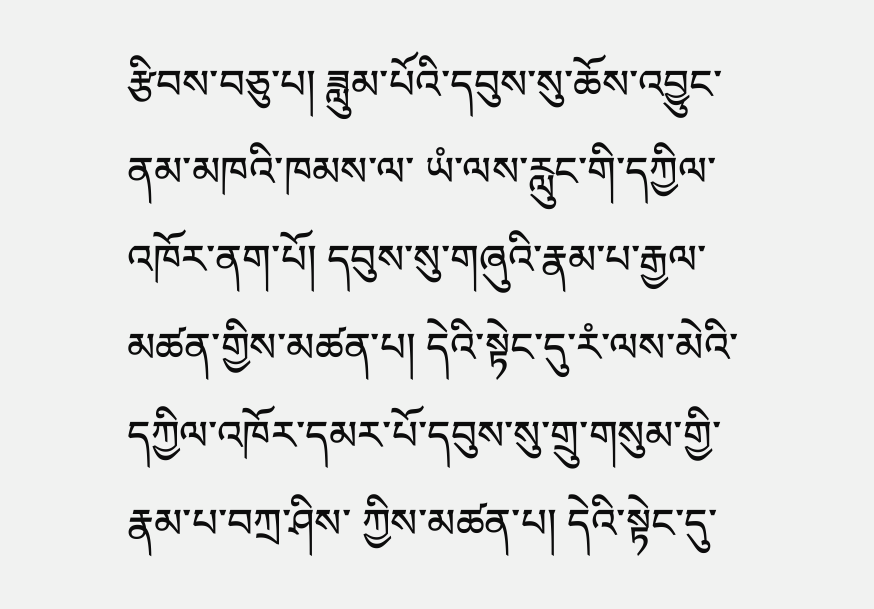རྩིབས་བཅུ་པ། ཟླུམ་པོའི་དབུས་སུ་ཆོས་འབྱུང་ནམ་མཁའི་ཁམས་ལ་ ཡཾ་ལས་རླུང་གི་དཀྱིལ་འཁོར་ནག་པོ། དབུས་སུ་གཞུའི་རྣམ་པ་རྒྱལ་མཚན་གྱིས་མཚན་པ། དེའི་སྟེང་དུ་རཾ་ལས་མེའི་དཀྱིལ་འཁོར་དམར་པོ་དབུས་སུ་གྲུ་གསུམ་གྱི་རྣམ་པ་བཀྲ་ཤིས་ ཀྱིས་མཚན་པ། དེའི་སྟེང་དུ་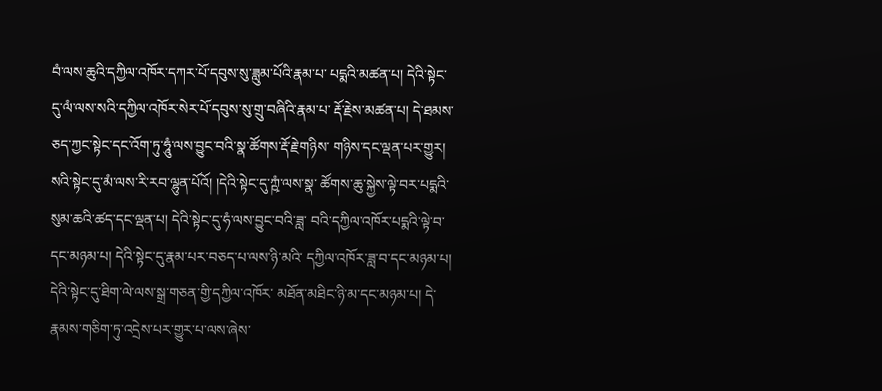བཾ་ལས་ཆུའི་དཀྱིལ་འཁོར་དཀར་པོ་དབུས་སུ་ཟླུམ་པོའི་རྣམ་པ་ པདྨའི་མཚན་པ། དེའི་སྟེང་དུ་ལཾ་ལས་སའི་དཀྱིལ་འཁོར་སེར་པོ་དབུས་སུ་གྲུ་བཞིའི་རྣམ་པ་ རྡོ་རྗེས་མཚན་པ། དེ་ཐམས་ཅད་ཀྱང་སྟེང་དང་འོག་ཏུ་ཧཱུཾ་ལས་བྱུང་བའི་སྣ་ཚོགས་རྡོ་རྗེ་གཉིས་ གཉིས་དང་ལྡན་པར་གྱུར། སའི་སྟེང་དུ་མཾ་ལས་རི་རབ་ལྷུན་པོའོ། །དེའི་སྟེང་དུ་ཀྵཾ་ལས་སྣ་ ཚོགས་ཆུ་སྐྱེས་ལྟེ་བར་པདྨའི་སུམ་ཆའི་ཚད་དང་ལྡན་པ། དེའི་སྟེང་དུ་ཧཾ་ལས་བྱུང་བའི་ཟླ་ བའི་དཀྱིལ་འཁོར་པདྨའི་ལྟེ་བ་དང་མཉམ་པ། དེའི་སྟེང་དུ་རྣམ་པར་བཅད་པ་ལས་ཉི་མའི་ དཀྱིལ་འཁོར་ཟླ་བ་དང་མཉམ་པ། དེའི་སྟེང་དུ་ཐིག་ལེ་ལས་སྒྲ་གཅན་གྱི་དཀྱིལ་འཁོར་ མཐོན་མཐིང་ཉི་མ་དང་མཉམ་པ། དེ་རྣམས་གཅིག་ཏུ་འདྲེས་པར་གྱུར་པ་ལས་ཞེས་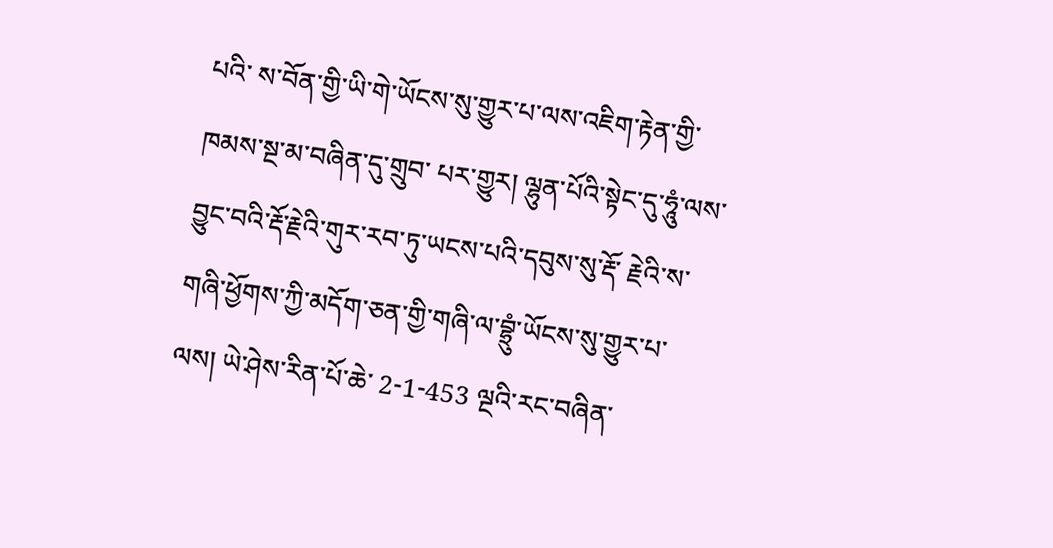པའི་ ས་བོན་གྱི་ཡི་གེ་ཡོངས་སུ་གྱུར་པ་ལས་འཇིག་རྟེན་གྱི་ཁམས་སྔ་མ་བཞིན་དུ་གྲུབ་ པར་གྱུར། ལྷུན་པོའི་སྟེང་དུ་ཧཱུཾ་ལས་བྱུང་བའི་རྡོ་རྗེའི་གུར་རབ་ཏུ་ཡངས་པའི་དབུས་སུ་རྡོ་ རྗེའི་ས་གཞི་ཕྱོགས་ཀྱི་མདོག་ཅན་གྱི་གཞི་ལ་བྷྲུཾ་ཡོངས་སུ་གྱུར་པ་ལས། ཡེ་ཤེས་རིན་པོ་ཆེ་ 2-1-453 ལྔའི་རང་བཞིན་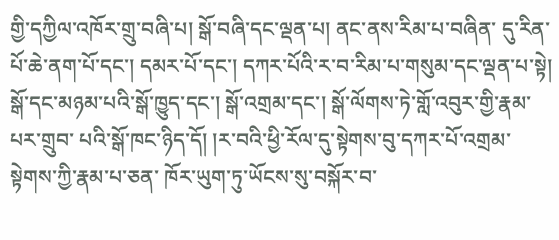གྱི་དཀྱིལ་འཁོར་གྲུ་བཞི་པ། སྒོ་བཞི་དང་ལྡན་པ། ནང་ནས་རིམ་པ་བཞིན་ དུ་རིན་པོ་ཆེ་ནག་པོ་དང་། དམར་པོ་དང་། དཀར་པོའི་ར་བ་རིམ་པ་གསུམ་དང་ལྡན་པ་སྟེ། སྒོ་དང་མཉམ་པའི་སྒོ་ཁྱུད་དང་། སྒོ་འགྲམ་དང་། སྒོ་ལོགས་ཏེ་གློ་འབུར་གྱི་རྣམ་པར་གྲུབ་ པའི་སྒོ་ཁང་ཉིད་དོ། །ར་བའི་ཕྱི་རོལ་དུ་སྟེགས་བུ་དཀར་པོ་འགྲམ་སྟེགས་ཀྱི་རྣམ་པ་ཅན་ ཁོར་ཡུག་ཏུ་ཡོངས་སུ་བསྐོར་བ་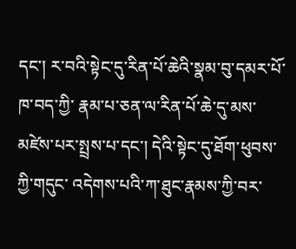དང་། ར་བའི་སྟེང་དུ་རིན་པོ་ཆེའི་སྣམ་བུ་དམར་པོ་ཁ་བད་ཀྱི་ རྣམ་པ་ཅན་ལ་རིན་པོ་ཆེ་དུ་མས་མཛེས་པར་སྤྲས་པ་དང་། དེའི་སྟེང་དུ་ཐོག་ཕུབས་ཀྱི་གདུང་ འདེགས་པའི་ཀ་ཐུང་རྣམས་ཀྱི་བར་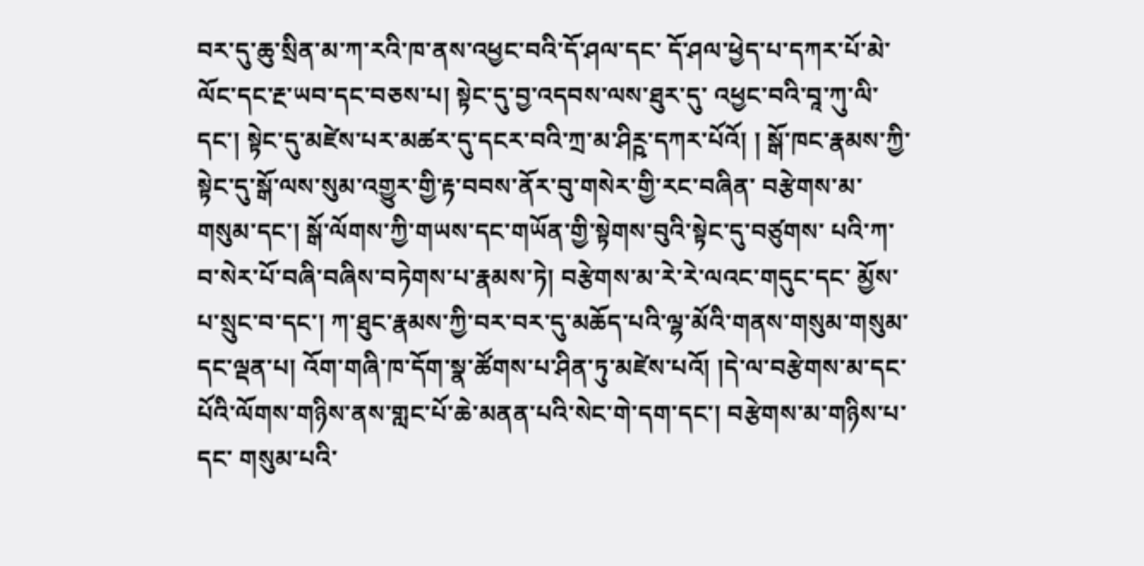བར་དུ་ཆུ་སྲིན་མ་ཀ་རའི་ཁ་ནས་འཕྱང་བའི་དོ་ཤལ་དང་ དོ་ཤལ་ཕྱེད་པ་དཀར་པོ་མེ་ལོང་དང་རྔ་ཡབ་དང་བཅས་པ། སྟེང་དུ་བྱ་འདབས་ལས་ཐུར་དུ་ འཕྱང་བའི་བཱ་ཀུ་ལི་དང་། སྟེང་དུ་མཛེས་པར་མཚར་དུ་དངར་བའི་ཀྲ་མ་ཤིཪྵ་དཀར་པོའོ། ། སྒོ་ཁང་རྣམས་ཀྱི་སྟེང་དུ་སྒོ་ལས་སུམ་འགྱུར་གྱི་རྟ་བབས་ནོར་བུ་གསེར་གྱི་རང་བཞིན་ བརྩེགས་མ་གསུམ་དང་། སྒོ་ལོགས་ཀྱི་གཡས་དང་གཡོན་གྱི་སྟེགས་བུའི་སྟེང་དུ་བཙུགས་ པའི་ཀ་བ་སེར་པོ་བཞི་བཞིས་བཏེགས་པ་རྣམས་ཏེ། བརྩེགས་མ་རེ་རེ་ལའང་གདུང་དང་ མྱོས་པ་སྲུང་བ་དང་། ཀ་ཐུང་རྣམས་ཀྱི་བར་བར་དུ་མཆོད་པའི་ལྷ་མོའི་གནས་གསུམ་གསུམ་ དང་ལྡན་པ། འོག་གཞི་ཁ་དོག་སྣ་ཚོགས་པ་ཤིན་ཏུ་མཛེས་པའོ། །དེ་ལ་བརྩེགས་མ་དང་ པོའི་ལོགས་གཉིས་ནས་གླང་པོ་ཆེ་མནན་པའི་སེང་གེ་དག་དང་། བརྩེགས་མ་གཉིས་པ་དང་ གསུམ་པའི་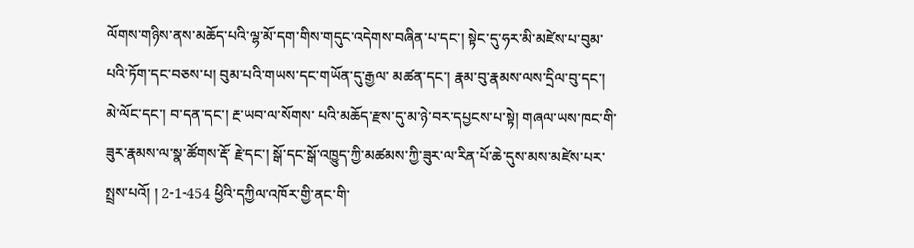ལོགས་གཉིས་ནས་མཆོད་པའི་ལྷ་མོ་དག་གིས་གདུང་འདེགས་བཞིན་པ་དང་། སྟེང་དུ་ཧར་མི་མཛེས་པ་བུམ་པའི་ཏོག་དང་བཅས་པ། བུམ་པའི་གཡས་དང་གཡོན་དུ་རྒྱལ་ མཚན་དང་། རྣམ་བུ་རྣམས་ལས་དྲིལ་བུ་དང་། མེ་ལོང་དང་། བ་དན་དང་། རྔ་ཡབ་ལ་སོགས་ པའི་མཆོད་རྫས་དུ་མ་ཉེ་བར་དཔྱངས་པ་སྟེ། གཞལ་ཡས་ཁང་གི་ཟུར་རྣམས་ལ་སྣ་ཚོགས་རྡོ་ རྗེ་དང་། སྒོ་དང་སྒོ་འཁྱུད་ཀྱི་མཚམས་ཀྱི་ཟུར་ལ་རིན་པོ་ཆེ་དུས་མས་མཛེས་པར་སྤྲས་པའོ། ། 2-1-454 ཕྱིའི་དཀྱིལ་འཁོར་གྱི་ནང་གི་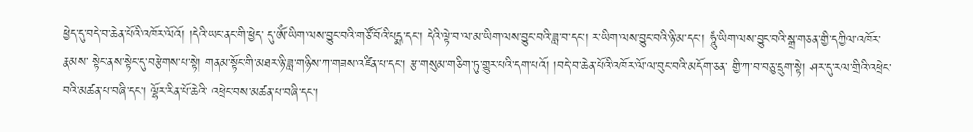ཕྱེད་དུ་བདེ་བ་ཆེན་པོའི་འཁོར་ལོའོ། །དེའི་ཡང་ནང་གི་ཕྱེད་ དུ་ༀ་ཡིག་ལས་བྱུང་བའི་གཙོ་བོའི་པདྨ་དང་། དེའི་ལྟེ་བ་ལ་མ་ཡིག་ལས་བྱུང་བའི་ཟླ་བ་དང་། ར་ཡིག་ལས་བྱུང་བའི་ཉི་མ་དང་། ཧཱུཾ་ཡིག་ལས་བྱུང་བའི་སྒྲ་གཅན་གྱི་དཀྱིལ་འཁོར་རྣམས་ སྟེང་ནས་སྟེང་དུ་བརྩེགས་པ་སྟེ། གནམ་སྟོང་གི་མཐར་ཉི་ཟླ་གཉིས་ཀ་གཟས་འཛིན་པ་དང་། རྩ་གསུམ་གཅིག་ཏུ་གྱུར་པའི་དག་པའོ། །བདེ་བ་ཆེན་པོའི་འཁོར་ལོ་ལ་བུང་བའི་མདོག་ཅན་ གྱི་ཀ་བ་བཅུ་དྲུག་སྟེ། ཤར་དུ་རལ་གྲིའི་འཕྲེང་བའི་མཚན་པ་བཞི་དང་། ལྷོར་རིན་པོ་ཆེའི་ འཕྲེང་བས་མཚན་པ་བཞི་དང་།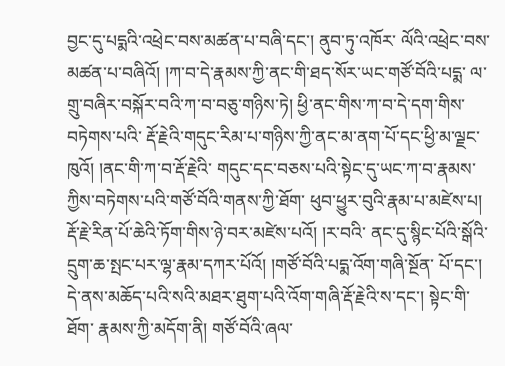བྱང་དུ་པདྨའི་འཕྲེང་བས་མཚན་པ་བཞི་དང་། ནུབ་ཏུ་འཁོར་ ལོའི་འཕྲེང་བས་མཚན་པ་བཞིའོ། །ཀ་བ་དེ་རྣམས་ཀྱི་ནང་གི་ཐད་སོར་ཡང་གཙོ་བོའི་པདྨ་ ལ་གྲུ་བཞིར་བསྐོར་བའི་ཀ་བ་བཅུ་གཉིས་ཏེ། ཕྱི་ནང་གིས་ཀ་བ་དེ་དག་གིས་བཏེགས་པའི་ རྡོ་རྗེའི་གདུང་རིམ་པ་གཉིས་ཀྱི་ནང་མ་ནག་པོ་དང་ཕྱི་མ་ལྗང་ཁུའོ། །ནང་གི་ཀ་བ་རྡོ་རྗེའི་ གདུང་དང་བཅས་པའི་སྟེང་དུ་ཡང་ཀ་བ་རྣམས་ཀྱིས་བཏེགས་པའི་གཙོ་བོའི་གནས་ཀྱི་ཐོག་ ཕུབ་ཕྱུར་བུའི་རྣམ་པ་མཛེས་པ། རྡོ་རྗེ་རིན་པོ་ཆེའི་ཏོག་གིས་ཉེ་བར་མཛེས་པའོ། །ར་བའི་ ནང་དུ་སྙིང་པོའི་སྒོའི་དྲུག་ཆ་སྤང་པར་ལྷ་རྣམ་དཀར་པོའོ། །གཙོ་བོའི་པདྨ་འོག་གཞི་སྔོན་ པོ་དང་། དེ་ནས་མཆོད་པའི་སའི་མཐར་ཐུག་པའི་འོག་གཞི་རྡོ་རྗེའི་ས་དང་། སྟེང་གི་ཐོག་ རྣམས་ཀྱི་མདོག་ནི། གཙོ་བོའི་ཞལ་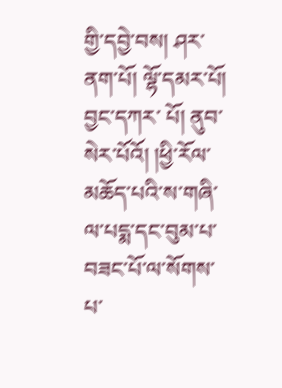གྱི་དབྱེ་བས། ཤར་ནག་པོ། ལྷོ་དམར་པོ། བྱང་དཀར་ པོ། ནུབ་སེར་པོའོ། །ཕྱི་རོལ་མཆོད་པའི་ས་གཞི་ལ་པདྨ་དང་བུམ་པ་བཟང་པོ་ལ་སོགས་པ་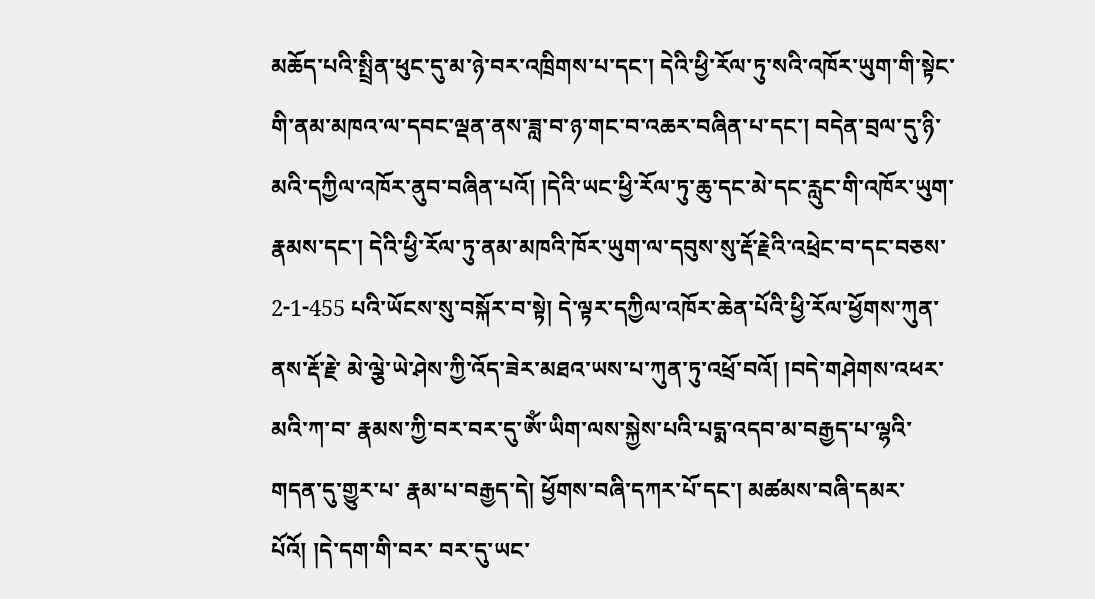མཆོད་པའི་སྤྲིན་ཕུང་དུ་མ་ཉེ་བར་འཁྲིགས་པ་དང་། དེའི་ཕྱི་རོལ་ཏུ་སའི་འཁོར་ཡུག་གི་སྟེང་ གི་ནམ་མཁའ་ལ་དབང་ལྡན་ནས་ཟླ་བ་ཉ་གང་བ་འཆར་བཞིན་པ་དང་། བདེན་བྲལ་དུ་ཉི་ མའི་དཀྱིལ་འཁོར་ནུབ་བཞིན་པའོ། །དེའི་ཡང་ཕྱི་རོལ་ཏུ་ཆུ་དང་མེ་དང་རླུང་གི་འཁོར་ཡུག་ རྣམས་དང་། དེའི་ཕྱི་རོལ་ཏུ་ནམ་མཁའི་ཁོར་ཡུག་ལ་དབུས་སུ་རྡོ་རྗེའི་འཕྲེང་བ་དང་བཅས་ 2-1-455 པའི་ཡོངས་སུ་བསྐོར་བ་སྟེ། དེ་ལྟར་དཀྱིལ་འཁོར་ཆེན་པོའི་ཕྱི་རོལ་ཕྱོགས་ཀུན་ནས་རྡོ་རྗེ་ མེ་ལྕེ་ཡེ་ཤེས་ཀྱི་འོད་ཟེར་མཐའ་ཡས་པ་ཀུན་ཏུ་འཕྲོ་བའོ། །བདེ་གཤེགས་འཕར་མའི་ཀ་བ་ རྣམས་ཀྱི་བར་བར་དུ་ༀ་ཡིག་ལས་སྐྱེས་པའི་པདྨ་འདབ་མ་བརྒྱད་པ་ལྷའི་གདན་དུ་གྱུར་པ་ རྣམ་པ་བརྒྱད་དེ། ཕྱོགས་བཞི་དཀར་པོ་དང་། མཚམས་བཞི་དམར་པོའོ། །དེ་དག་གི་བར་ བར་དུ་ཡང་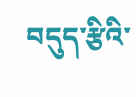བདུད་རྩིའི་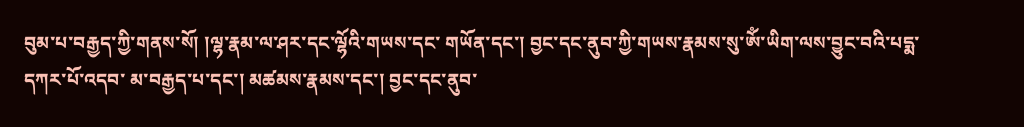བུམ་པ་བརྒྱད་ཀྱི་གནས་སོ། །ལྷ་རྣམ་ལ་ཤར་དང་ལྷོའི་གཡས་དང་ གཡོན་དང་། བྱང་དང་ནུབ་ཀྱི་གཡས་རྣམས་སུ་ༀ་ཡིག་ལས་བྱུང་བའི་པདྨ་དཀར་པོ་འདབ་ མ་བརྒྱད་པ་དང་། མཚམས་རྣམས་དང་། བྱང་དང་ནུབ་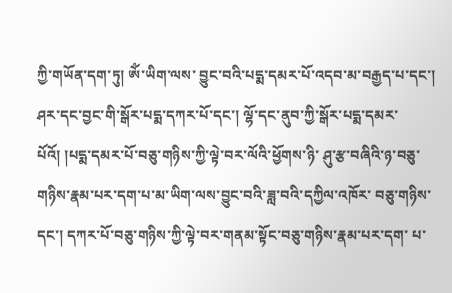ཀྱི་གཡོན་དག་ཏུ། ༀ་ཡིག་ལས་ བྱུང་བའི་པདྨ་དམར་པོ་འདབ་མ་བརྒྱད་པ་དང་། ཤར་དང་བྱང་གི་སྒོར་པདྨ་དཀར་པོ་དང་། ལྷོ་དང་ནུབ་ཀྱི་སྒོར་པདྨ་དམར་པོའོ། །པདྨ་དམར་པོ་བཅུ་གཉིས་ཀྱི་ལྟེ་བར་ལོའི་ཕྱོགས་ཉི་ ཤུ་རྩ་བཞིའི་ཉ་བཅུ་གཉིས་རྣམ་པར་དག་པ་མ་ཡིག་ལས་བྱུང་བའི་ཟླ་བའི་དཀྱིལ་འཁོར་ བཅུ་གཉིས་དང་། དཀར་པོ་བཅུ་གཉིས་ཀྱི་ལྟེ་བར་གནམ་སྟོང་བཅུ་གཉིས་རྣམ་པར་དག་ པ་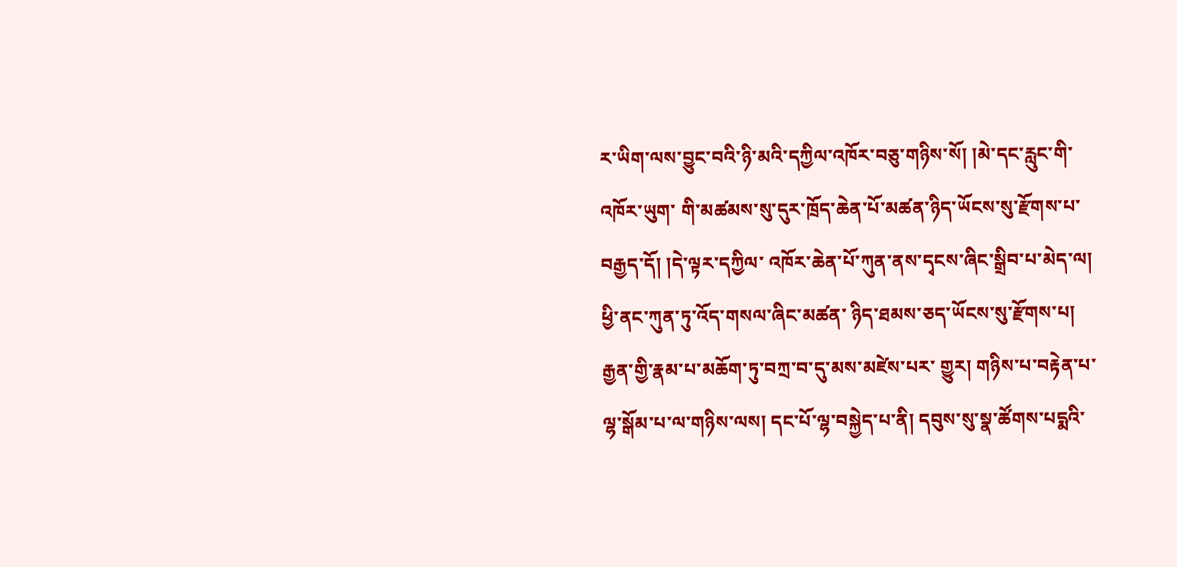ར་ཡིག་ལས་བྱུང་བའི་ཉི་མའི་དཀྱིལ་འཁོར་བཅུ་གཉིས་སོ། །མེ་དང་རླུང་གི་འཁོར་ཡུག་ གི་མཚམས་སུ་དུར་ཁྲོད་ཆེན་པོ་མཚན་ཉིད་ཡོངས་སུ་རྫོགས་པ་བརྒྱད་དོ། །དེ་ལྟར་དཀྱིལ་ འཁོར་ཆེན་པོ་ཀུན་ནས་དྭངས་ཞིང་སྒྲིབ་པ་མེད་ལ། ཕྱི་ནང་ཀུན་ཏུ་འོད་གསལ་ཞིང་མཚན་ ཉིད་ཐམས་ཅད་ཡོངས་སུ་རྫོགས་པ། རྒྱན་གྱི་རྣམ་པ་མཆོག་ཏུ་བཀྲ་བ་དུ་མས་མཛེས་པར་ གྱུར། གཉིས་པ་བརྟེན་པ་ལྷ་སྒོམ་པ་ལ་གཉིས་ལས། དང་པོ་ལྷ་བསྐྱེད་པ་ནི། དབུས་སུ་སྣ་ཚོགས་པདྨའི་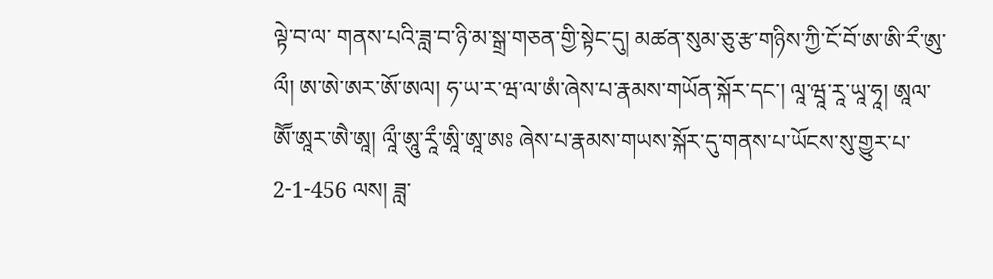ལྟེ་བ་ལ་ གནས་པའི་ཟླ་བ་ཉི་མ་སྒྲ་གཅན་གྱི་སྟེང་དུ། མཚན་སུམ་ཅུ་རྩ་གཉིས་ཀྱི་ངོ་བོ་ཨ་ཨི་རྀ་ཨུ་ལྀ། ཨ་ཨེ་ཨར་ཨོ་ཨལ། ཧ་ཡ་ར་ཝ་ལ་ཨཾ་ཞེས་པ་རྣམས་གཡོན་སྐོར་དང་། ལཱ་ཝཱ་རཱ་ཡཱ་ཧཱ། ཨཱལ་ ཨཽ་ཨཱར་ཨཻ་ཨཱ། ལཱྀ་ཨཱུ་རཱྀ་ཨཱི་ཨཱ་ཨཿ ཞེས་པ་རྣམས་གཡས་སྐོར་དུ་གནས་པ་ཡོངས་སུ་གྱུར་པ་ 2-1-456 ལས། ཟླ་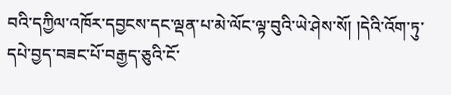བའི་དཀྱིལ་འཁོར་དབྱངས་དང་ལྡན་པ་མེ་ལོང་ལྟ་བུའི་ཡེ་ཤེས་སོ། །དེའི་འོག་ཏུ་ དཔེ་བྱད་བཟང་པོ་བརྒྱད་ཅུའི་ངོ་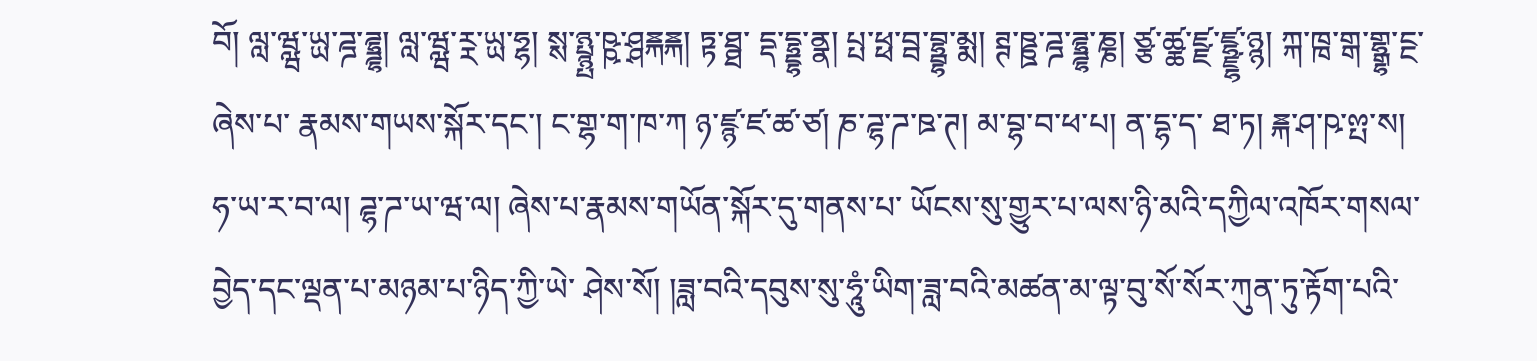བོ། ལླ་ཝྺ་ཡྻ་ཌྜ་ཌྷྜྷ། ལླ་ཝྺ་ཪྼ་ཡྻ་ཧྷ། སྶ་ཉྤྙྤ་ཥྵ་ཤྴྈྐྈྐ། ཏྟ་ཐྠ་ དྡ་དྷྡྷ་ནྣ། པྤ་ཕྥ་བྦ་བྷྦྷ་མྨ། ཊྚ་ཋྛ་ཌྜ་ཌྷྜྷ་ཎྞ། ཙྩ་ཚྪ་ཛྫ་ཛྷྫྷ་ཉྙ། ཀྐ་ཁྑ་གྒ་གྷྒྷ་ངྔ་ཞེས་པ་ རྣམས་གཡས་སྐོར་དང་། ང་གྷ་ག་ཁ་ཀ ཉ་ཛྙ་ཛ་ཚ་ཙ། ཎ་ཌྷ་ཌ་ཋ་ཊ། མ་བྷ་བ་ཕ་པ། ན་དྷ་ད་ ཐ་ཏ། ྈྐ་ཤ་ཥ་ྉྤ་ས། ཧ་ཡ་ར་བ་ལ། ཌྷ་ཌ་ཡ་ཝ་ལ། ཞེས་པ་རྣམས་གཡོན་སྐོར་དུ་གནས་པ་ ཡོངས་སུ་གྱུར་པ་ལས་ཉི་མའི་དཀྱིལ་འཁོར་གསལ་བྱེད་དང་ལྡན་པ་མཉམ་པ་ཉིད་ཀྱི་ཡེ་ ཤེས་སོ། །ཟླ་བའི་དབུས་སུ་ཧཱུཾ་ཡིག་ཟླ་བའི་མཚན་མ་ལྟ་བུ་སོ་སོར་ཀུན་ཏུ་རྟོག་པའི་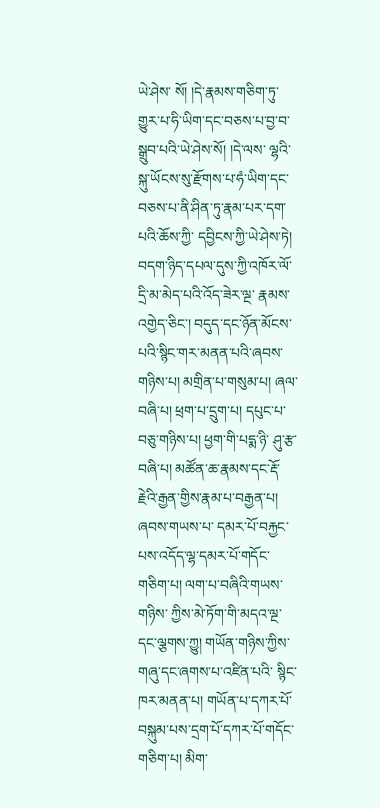ཡེ་ཤེས་ སོ། །དེ་རྣམས་གཅིག་ཏུ་གྱུར་པ་ཧི་ཡིག་དང་བཅས་པ་བྱ་བ་སྒྲུབ་པའི་ཡེ་ཤེས་སོ། །དེ་ལས་ ལྷའི་སྐུ་ཡོངས་སུ་རྫོགས་པ་ཧཾ་ཡིག་དང་བཅས་པ་ནི་ཤིན་ཏུ་རྣམ་པར་དག་པའི་ཆོས་ཀྱི་ དབྱིངས་ཀྱི་ཡེ་ཤེས་ཏེ། བདག་ཉིད་དཔལ་དུས་ཀྱི་འཁོར་ལོ་དྲི་མ་མེད་པའི་འོད་ཟེར་ལྔ་ རྣམས་འགྱེད་ཅིང་། བདུད་དང་ཉོན་མོངས་པའི་སྙིང་གར་མནན་པའི་ཞབས་གཉིས་པ། མགྲིན་པ་གསུམ་པ། ཞལ་བཞི་པ། ཕྲག་པ་དྲུག་པ། དཔུང་པ་བཅུ་གཉིས་པ། ཕྱག་གི་པདྨ་ཉི་ ཤུ་རྩ་བཞི་པ། མཚོན་ཆ་རྣམས་དང་རྡོ་རྗེའི་རྒྱན་གྱིས་རྣམ་པ་བརྒྱན་པ། ཞབས་གཡས་པ་ དམར་པོ་བརྐྱང་པས་འདོད་ལྷ་དམར་པོ་གདོང་གཅིག་པ། ལག་པ་བཞིའི་གཡས་གཉིས་ ཀྱིས་མེ་ཏོག་གི་མདའ་ལྔ་དང་ལྕགས་ཀྱུ། གཡོན་གཉིས་ཀྱིས་གཞུ་དང་ཞགས་པ་འཛིན་པའི་ སྙིང་ཁར་མནན་པ། གཡོན་པ་དཀར་པོ་བསྐུམ་པས་དྲག་པོ་དཀར་པོ་གདོང་གཅིག་པ། མིག་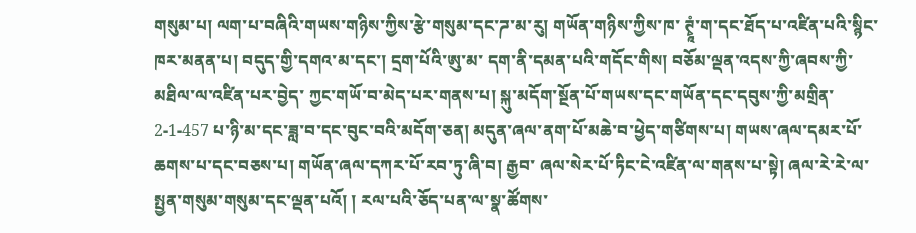གསུམ་པ། ལག་པ་བཞིའི་གཡས་གཉིས་ཀྱིས་རྩེ་གསུམ་དང་ཌ་མ་རུ། གཡོན་གཉིས་ཀྱིས་ཁ་ ཊྭཱཾ་ག་དང་ཐོད་པ་འཛིན་པའི་སྙིང་ཁར་མནན་པ། བདུད་གྱི་དགའ་མ་དང་། དྲག་པོའི་ཨུ་མ་ དག་ནི་དམན་པའི་གདོང་གིས། བཅོམ་ལྡན་འདས་ཀྱི་ཞབས་ཀྱི་མཐིལ་ལ་འཛིན་པར་བྱེད་ ཀྱང་གཡོ་བ་མེད་པར་གནས་པ། སྐུ་མདོག་སྔོན་པོ་གཡས་དང་གཡོན་དང་དབུས་ཀྱི་མགྲིན་ 2-1-457 པ་ཉི་མ་དང་ཟླ་བ་དང་བུང་བའི་མདོག་ཅན། མདུན་ཞལ་ནག་པོ་མཆེ་བ་ཕྱེད་གཙིགས་པ། གཡས་ཞལ་དམར་པོ་ཆགས་པ་དང་བཅས་པ། གཡོན་ཞལ་དཀར་པོ་རབ་ཏུ་ཞི་བ། རྒྱབ་ ཞལ་སེར་པོ་ཏིང་ངེ་འཛིན་ལ་གནས་པ་སྟེ། ཞལ་རེ་རེ་ལ་སྤྱན་གསུམ་གསུམ་དང་ལྡན་པའོ། ། རལ་པའི་ཅོད་པན་ལ་སྣ་ཚོགས་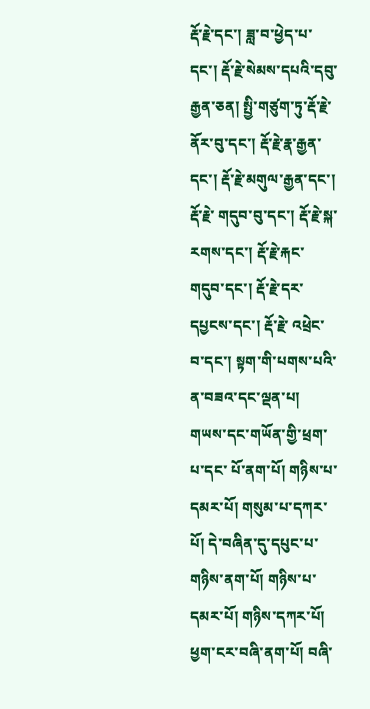རྡོ་རྗེ་དང་། ཟླ་བ་ཕྱེད་པ་དང་། རྡོ་རྗེ་སེམས་དཔའི་དབུ་ རྒྱན་ཅན། སྤྱི་གཙུག་ཏུ་རྡོ་རྗེ་ནོར་བུ་དང་། རྡོ་རྗེ་རྣ་རྒྱན་དང་། རྡོ་རྗེ་མགུལ་རྒྱན་དང་། རྡོ་རྗེ་ གདུབ་བུ་དང་། རྡོ་རྗེ་སྐ་རགས་དང་། རྡོ་རྗེ་རྐང་གདུབ་དང་། རྡོ་རྗེ་དར་དཔྱངས་དང་། རྡོ་རྗེ་ འཕྲེང་བ་དང་། སྟག་གི་པགས་པའི་ན་བཟའ་དང་ལྡན་པ། གཡས་དང་གཡོན་གྱི་ཕྲག་པ་དང་ པོ་ནག་པོ། གཉིས་པ་དམར་པོ། གསུམ་པ་དཀར་པོ། དེ་བཞིན་དུ་དཔུང་པ་གཉིས་ནག་པོ། གཉིས་པ་དམར་པོ། གཉིས་དཀར་པོ། ཕྱག་ངར་བཞི་ནག་པོ། བཞི་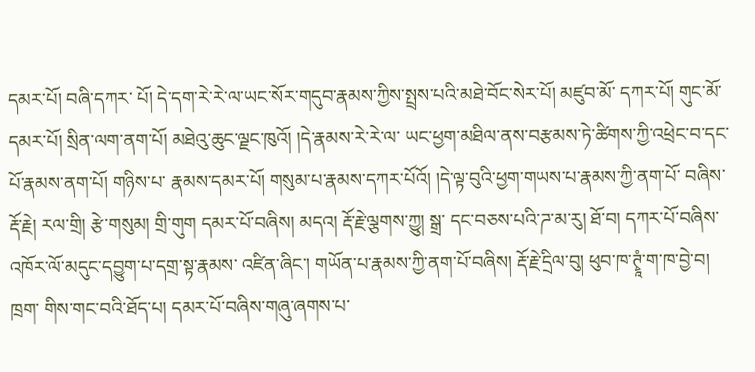དམར་པོ། བཞི་དཀར་ པོ། དེ་དག་རེ་རེ་ལ་ཡང་སོར་གདུབ་རྣམས་ཀྱིས་སྤྲས་པའི་མཐེ་བོང་སེར་པོ། མཛུབ་མོ་ དཀར་པོ། གུང་མོ་དམར་པོ། སྲིན་ལག་ནག་པོ། མཐེའུ་ཆུང་ལྗང་ཁུའོ། །དེ་རྣམས་རེ་རེ་ལ་ ཡང་ཕྱག་མཐིལ་ནས་བརྩམས་ཏེ་ཚིགས་ཀྱི་འཕྲེང་བ་དང་པོ་རྣམས་ནག་པོ། གཉིས་པ་ རྣམས་དམར་པོ། གསུམ་པ་རྣམས་དཀར་པོའོ། །དེ་ལྟ་བུའི་ཕྱག་གཡས་པ་རྣམས་ཀྱི་ནག་པོ་ བཞིས་རྡོ་རྗེ། རལ་གྲི། རྩེ་གསུམ། གྲི་གུག དམར་པོ་བཞིས། མདའ། རྡོ་རྗེ་ལྕགས་ཀྱུ། སྒྲ་ དང་བཅས་པའི་ཌ་མ་རུ། ཐོ་བ། དཀར་པོ་བཞིས་འཁོར་ལོ་མདུང་དབྱུག་པ་དགྲ་སྟ་རྣམས་ འཛིན་ཞིང་། གཡོན་པ་རྣམས་ཀྱི་ནག་པོ་བཞིས། རྡོ་རྗེ་དྲིལ་བུ། ཕུབ་ཁ་ཊྭཱཾ་ག་ཁ་བྱེ་བ། ཁྲག་ གིས་གང་བའི་ཐོད་པ། དམར་པོ་བཞིས་གཞུ་ཞགས་པ་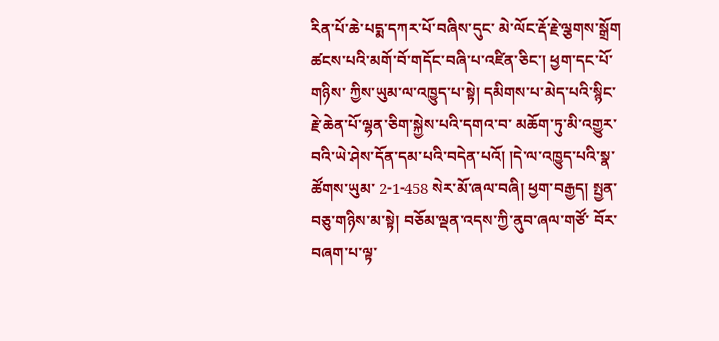རིན་པོ་ཆེ་པདྨ་དཀར་པོ་བཞིས་དུང་ མེ་ལོང་རྡོ་རྗེ་ལྕགས་སྒྲོག ཚངས་པའི་མགོ་བོ་གདོང་བཞི་པ་འཛིན་ཅིང་། ཕྱག་དང་པོ་གཉིས་ ཀྱིས་ཡུམ་ལ་འཁྱུད་པ་སྟེ། དམིགས་པ་མེད་པའི་སྙིང་རྗེ་ཆེན་པོ་ལྷན་ཅིག་སྐྱེས་པའི་དགའ་བ་ མཆོག་ཏུ་མི་འགྱུར་བའི་ཡེ་ཤེས་དོན་དམ་པའི་བདེན་པའོ། །དེ་ལ་འཁྱུད་པའི་སྣ་ཚོགས་ཡུམ་ 2-1-458 སེར་མོ་ཞལ་བཞི། ཕྱག་བརྒྱད། སྤྱན་བཅུ་གཉིས་མ་སྟེ། བཅོམ་ལྡན་འདས་ཀྱི་ནུབ་ཞལ་གཙོ་ བོར་བཞག་པ་ལྟ་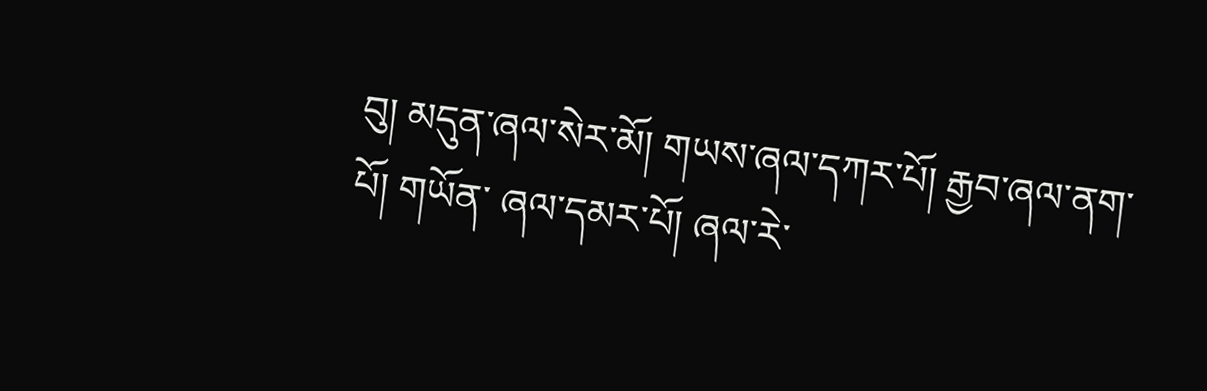བུ། མདུན་ཞལ་སེར་མོ། གཡས་ཞལ་དཀར་པོ། རྒྱབ་ཞལ་ནག་པོ། གཡོན་ ཞལ་དམར་པོ། ཞལ་རེ་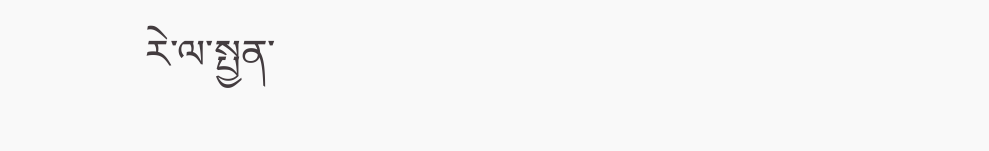རེ་ལ་སྤྱན་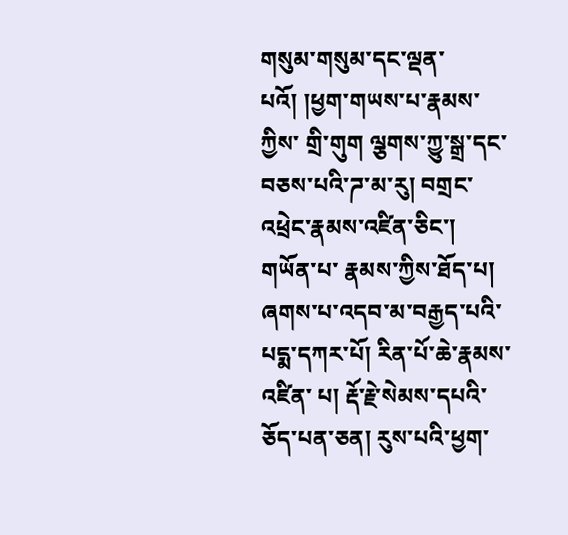གསུམ་གསུམ་དང་ལྡན་པའོ། །ཕྱག་གཡས་པ་རྣམས་ཀྱིས་ གྲི་གུག ལྕགས་ཀྱུ་སྒྲ་དང་བཅས་པའི་ཌ་མ་རུ། བགྲང་འཕྲེང་རྣམས་འཛིན་ཅིང་། གཡོན་པ་ རྣམས་ཀྱིས་ཐོད་པ། ཞགས་པ་འདབ་མ་བརྒྱད་པའི་པདྨ་དཀར་པོ། རིན་པོ་ཆེ་རྣམས་འཛིན་ པ། རྡོ་རྗེ་སེམས་དཔའི་ཅོད་པན་ཅན། རུས་པའི་ཕྱག་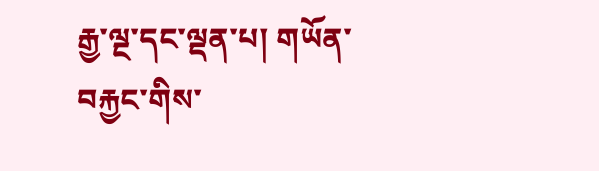རྒྱ་ལྔ་དང་ལྡན་པ། གཡོན་བརྐྱང་གིས་